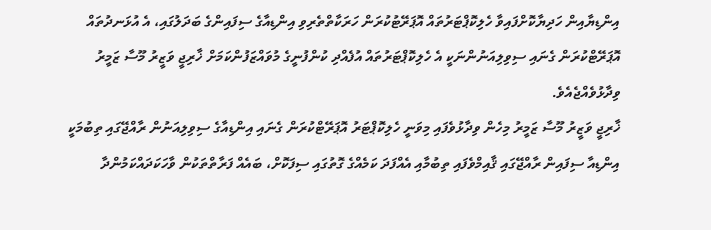އިންޑިޔާއިން ހަދިޔާކޮށްފައިވާ ހެލިކޮޕްޓަރުތައް އޮޕަރޭޓުކުރަން ހަރަކާތްތެރިވި އިންޑިއާގެ ސިފައިންގެ ބަދަލުގައި، އެ އުޅަނދުތައް އޮޕަރޭޓްކުރަން ގެނައި ސިވިލިއަނުންނަކީ އެ ހެލިކޮޕްޓަރުތައް އުފެއްދި ކުންފުނީގެ މުވައްޒަފުންކަމަށް ޚާރިޖީ ވަޒީރު މޫސާ ޒަމީރު ވިދާޅުވެއްޖެއެވެ.
ޚާރިޖީ ވަޒީރު މޫސާ ޒަމީރު މިހެން ވިދާޅުވެފައި މިވަނީ ހެލިކޮޕްޓަރު އޮޕަރޭޓްކުރަން ގެނައި އިންޑިއާގެ ސިވިލިއަނުން ރާއްޖޭގައި ތިބުމަކީ އިންޑިއާ ސިފައިން ރާއްޖޭގައި ޤާއިމްވެފައި ތިބުމާއި އެއްފަދަ ކަމެއްގެ ގޮތުގައި ސިފަކޮށް، ބައެއް ފަރާތްތަކުން ވާހަކަދައްކަމުންދާ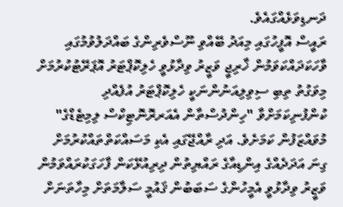ދަނޑިވަޅެއްގައެވެ.
ރައީސް އޮފީހުގައި މިއަދު ބޭއްވި ނޫސްވެރިންގެ ބައްދަލުވުމުގައި ވާހަކަދައްކަވަމުން ޚާރިޖީ ވަޒީރު ވިދާޅުވީ ހެލިކޮޕްޓަރު އޮޕަރޭޓުކުރުމަށް މިވަގުތު ތިބި ސިވިލިއަނުންނަކީ ހެލިކޮޕްޓަރު އުފެއްދި ކުންފުނިކަމަށްވާ "ހިންދުސްތާން އެއަރރޮނޮޓިކްސް ލިމިޓެޑްގެ" މުވައްޒަފުން ކަމަށެވެ. އަދި ރާއްޖޭގައި އެކި މަސައްކަތްތައްކުރުމަށް ގިނަ އަދަދެއްގެ އިންޑިއާގެ ރައްޔިތުން ދިރިއުޅޭކަން ފާހަގަކުރައްވަމުން ވަޒީރު ވިދާޅުވީ އެމީހުންގެ ސަބަބުން ޤައުމީ ސަލާމަތަށް މިހާތަނަށް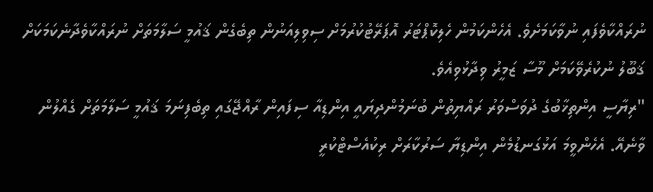ނުރައްކާވެފައި ނުވާކަމަށެވެ. އެހެންކަމުން ހެލިކޮޕްޓަރު އޮޕަރޭޓުކުރުމަށް ސިވިލިއަނުން ތިބެގެން ޤައުމީ ސަލާމަތަށް ނުރައްކާވެދާނެކަމަކަށް ޤަބޫލު ނުކުރެވޭކަމަށް މޫސާ ޒަމީރު ވިދާޅުވިއެވެ.
"ރިޔާސީ އިންތިޚާބުގެ ދުވަސްވަރު ރައްޔިތުން ބުނަމުންދިޔައީ އިންޑިއާ ސިފައިން ރާއްޖޭގައި ތިބެފިނަމަ ޤައުމީ ސަލާމަތަށް ގެއްލުން ވާނެއޭ. އެހެންވީމަ އަޅުގަނޑުމެން އިންޑިޔާ ސަރުކާރަށް ރިކުއެސްޓްކުރީ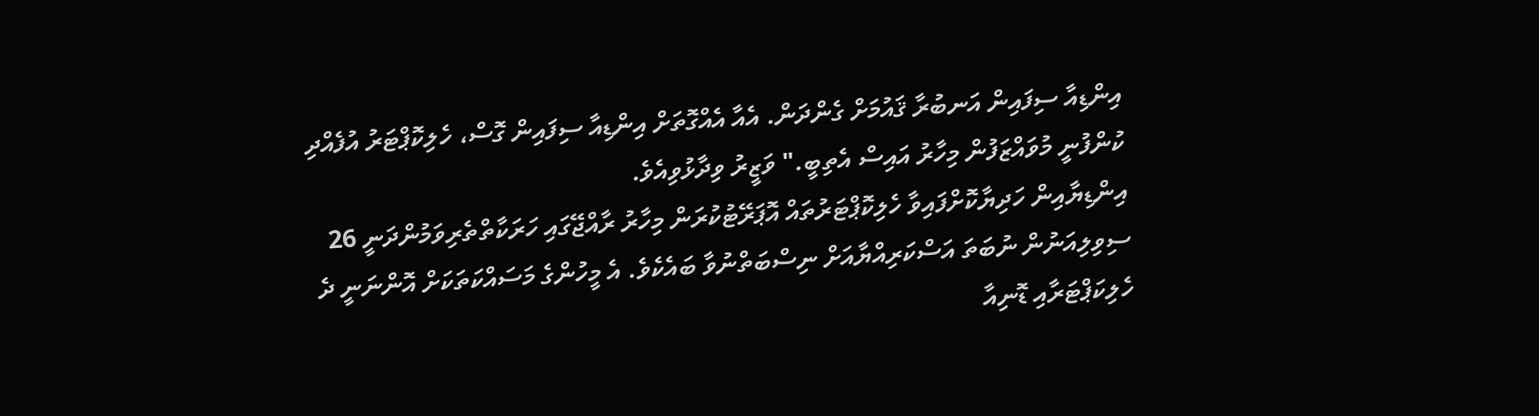އިންޑިއާ ސިފައިން އަނބުރާ ޤައުމަށް ގެންދަން. އެއާ އެއްގޮތަށް އިންޑިއާ ސިފައިން ގޮސް، ހެލިކޮޕްޓަރު އުފެއްދި ކުންފުނީ މުވައްޒަފުން މިހާރު އައިސް އެތިބީ." ވަޒީރު ވިދާޅުވިއެވެ.
އިންޑިޔާއިން ހަދިޔާކޮށްފައިވާ ހެލިކޮޕްޓަރުތައް އޮޕަރޭޓުކުރަން މިހާރު ރާއްޖޭގައި ހަރަކާތްތެރިވަމުންދަނީ 26 ސިވިލިއަނުން ނުބަތަ އަސްކަރިއްޔާއަށް ނިސްބަތްނުވާ ބައެކެވެ. އެ މީހުންގެ މަސައްކަތަކަށް އޮންނަނީ ދެ ހެލިކަޕްޓަރާއި ޑޮނިއާ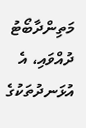މަތިންދާބޯޓު ދުއްވައި، އެ އުޅަނދުތަކުގެ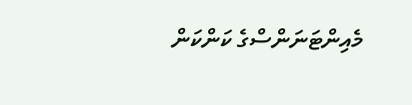މެއިންޓަނަންސްގެ ކަންކަން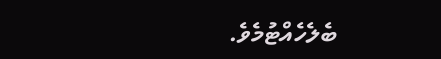ބެލެހެއްޓުމެވެ.